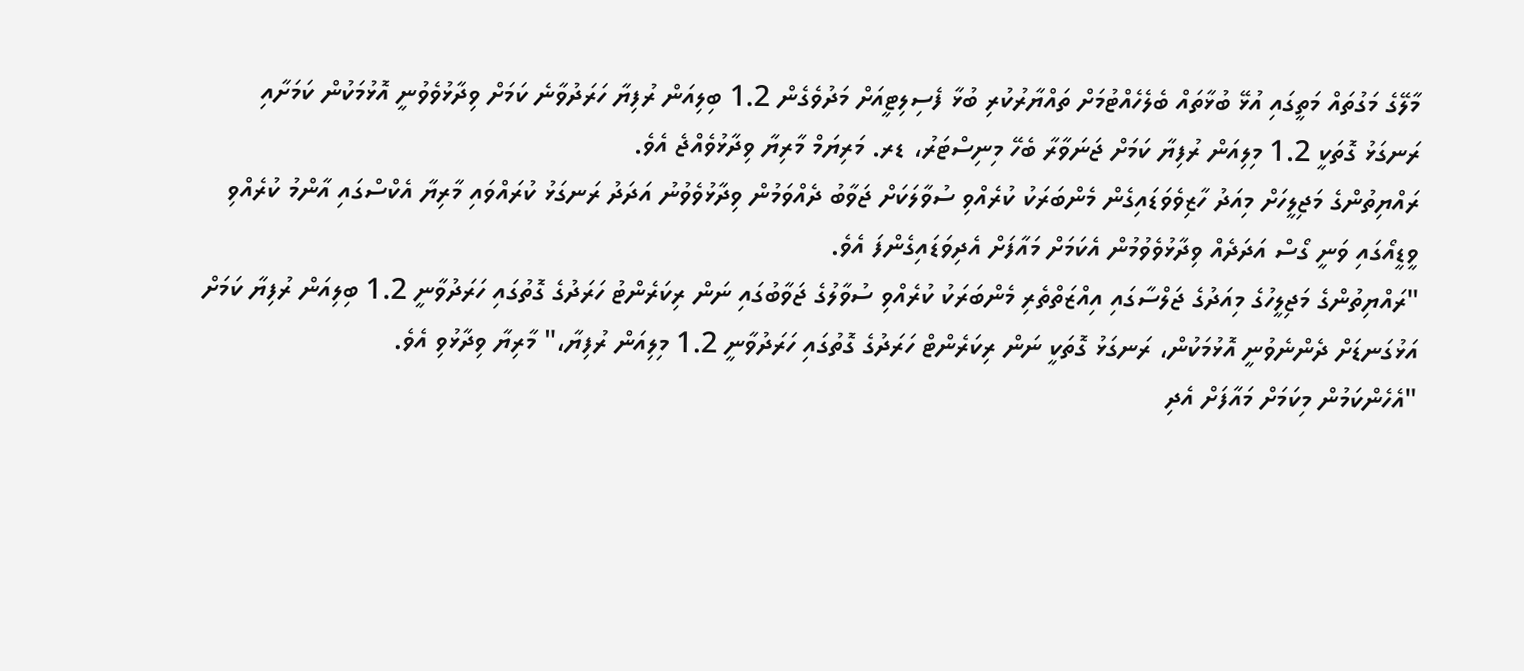މާލޭގެ މަގުތައް މަތީގައި އުޅޭ ބުޅާތައް ބެލެހެއްޓުމަށް ތައްޔާރުކުރި ބުޅާ ފެސިލިޓީއަށް މަދުވެގެން 1.2 ބިލިއަން ރުފިޔާ ހަރަދުވާނެ ކަމަށް ވިދާޅުވެވުނީ އޮޅުމަކުން ކަމަށާއި ރަނގަޅު ގޮތަކީ 1.2 މިލިއަން ރުފިޔާ ކަމަށް ޖަނަވާރާ ބެހޭ މިނިސްޓަރު، ޑރ. މަރިޔަމް މާރިޔާ ވިދާޅުވެއްޖެ އެވެ.
ރައްޔިތުންގެ މަޖިލީހަށް މިއަދު ހާޒިވެވަޑައިގެން މެންބަރަކު ކުރެއްވި ސުވާލަކަށް ޖަވާބު ދެއްވަމުން ވިދާޅުވެވުނު އަދަދު ރަނގަޅު ކުރައްވައި މާރިޔާ އެކްސްގައި އާންމު ކުރެއްވި ވީޑީއޯގައި ވަނީ ގޯސް އަދަދެއް ވިދާޅުވެވުމުން އެކަމަށް މައާފަށް އެދިވަޑައިގެންފަ އެވެ.
"ރައްޔިތުންގެ މަޖިލީހުގެ މިއަދުގެ ޖަލްސާގައި އިއްޒަތްތެރި މެންބަރަކު ކުރެއްވި ސުވާލުގެ ޖަވާބުގައި ނަން ރިކަރެންޓު ހަރަދުގެ ގޮތުގައި ހަރަދުވާނީ 1.2 ބިލިއަން ރުފިޔާ ކަމަށް އަޅުގަނޑަށް ދެންނެވުނީ އޮޅުމަކުން، ރަނގަޅު ގޮތަކީ ނަން ރިކަރެންޓް ހަރަދުގެ ގޮތުގައި ހަރަދުވާނީ 1.2 މިލިއަން ރުފިޔާ،" މާރިޔާ ވިދާޅުވި އެވެ.
"އެހެންކަމުން މިކަމަށް މައާފަށް އެދި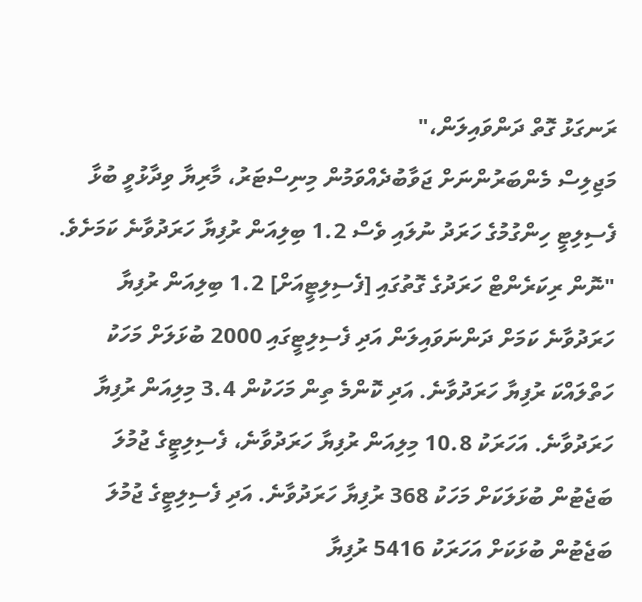ރަނގަޅު ގޮތް ދަންވައިލަން،"
މަޖިލިސް މެންބަރުންނަށް ޖަވާބުދެއްވަމުން މިނިސްޓަރު، މާރިޔާ ވިދާޅުވީ ބުޅާ ފެސިލިޓީ ހިންގުމުގެ ހަރަދު ނުލައި ވެސް 1.2 ބިލިއަން ރުފިޔާ ހަރަދުވާނެ ކަމަށެވެ.
"ނޮން ރިކަރެންޓް ހަރަދުގެ ގޮތުގައި [ފެސިލިޓީއަށް] 1.2 ބިލިއަން ރުފިޔާ ހަރަދުވާނެ ކަމަށް ދަންނަވައިލަން އަދި ފެސިލިޓީގައި 2000 ބުޅަލަށް މަހަކު ހަތްލައްކަ ރުފިޔާ ހަރަދުވާނެ. އަދި ކޮންމެ ތިން މަހަކުން 3.4 މިލިއަން ރުފިޔާ ހަރަދުވާނެ. އަހަރަކު 10.8 މިލިއަން ރުފިޔާ ހަރަދުވާނެ، ފެސިލިޓީގެ ޖުމުލަ ބަޖެޓުން ބުޅަލަކަށް މަހަކު 368 ރުފިޔާ ހަރަދުވާނެ. އަދި ފެސިލިޓީގެ ޖުމުލަ ބަޖެޓުން ބުޅަކަށް އަހަރަކު 5416 ރުފިޔާ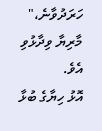ހަރަދުވާނެ،" މާރިޔާ ވިދާޅުވި އެވެ.
އޮޅު ހިޔާގެ ބުޅާ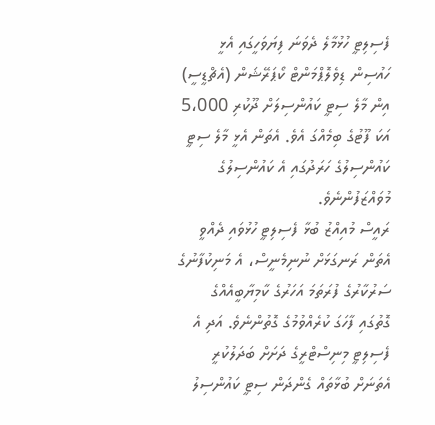ފެސިލިޓީ ހުޅުމާލެ ދެވަނަ ފިޔަވަހީގައި އެޅީ ހައުސިން ޑިވެލޮޕްމަންޓް ކޯޕަރޭޝަން (އެޗްޑީސީ) އިން މާލެ ސިޓީ ކައުންސިލަށް ދޫކުރި 5،000 އަކަ ފޫޓުގެ ބިމެއްގަ އެވެ. އެތަން އެޅީ މާލެ ސިޓީ ކައުންސިލުގެ ހަރަދުގައި އެ ކައުންސިލުގެ މުވައްޒަފުންނެވެ.
ރައީސް މުއިއްޒު ބުޅާ ފެސިލިޓީ ހުޅުވައި ދެއްވީ އެތަން ރަނގަޅަށް ނުނިމެނީސް، އެ މަނިކުފާނުގެ ސަރުކާރުގެ ފުރަތަމަ އަހަރުގެ ކާމިޔާބީއެއްގެ ގޮތުގައި ފާހަގަ ކުރެއްވުމުގެ ގޮތުންނެވެ. އަދި އެ ފެސިލިޓީ މިނިސްޓްރީގެ ދަށަށް ބަދަލުކުރީ އެތަނަށް ބުޅާތައް ގެންދަން ސިޓީ ކައުންސިލު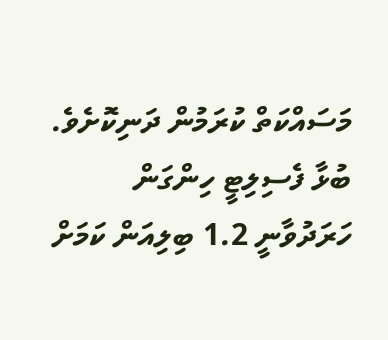މަސައްކަތް ކުރަމުން ދަނިކޮށެވެ.
ބުޅާ ފެސިލިޓީ ހިންގަން ހަރަދުވާނީ 1.2 ބިލިއަން ކަމަށް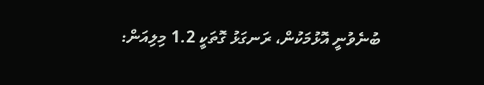ބުނެވުނީ އޮޅުމަކުން، ރަނގަޅު ގޮތަކީ 1.2 މިލިއަން: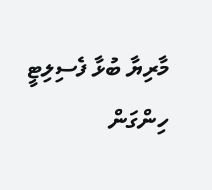މާރިޔާ ބުޅާ ފެސިލިޓީ ހިންގަން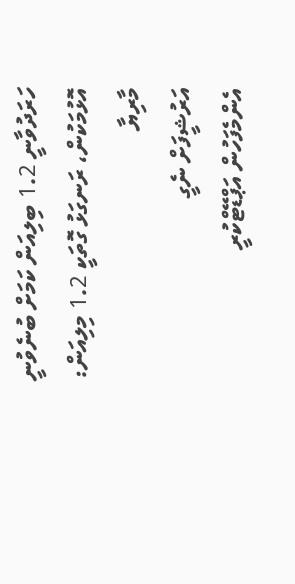ހަރަދުވާނީ 1.2 ބިލިއަން ކަމަށް ބުނެވުނީ އޮޅުމަކުން، ރަނގަޅު ގޮތަކީ 1.2 މިލިއަން: މާރިޔާ
އަރުޝީފަށް ނެގީ
އެންމެފަހުން އަޕްޑޭޓްކުރީ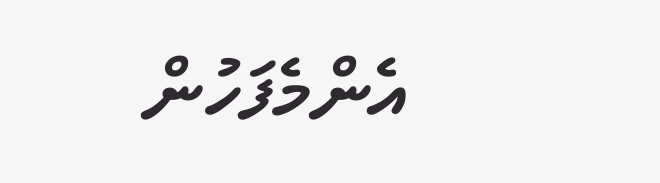އެންމެފަހުން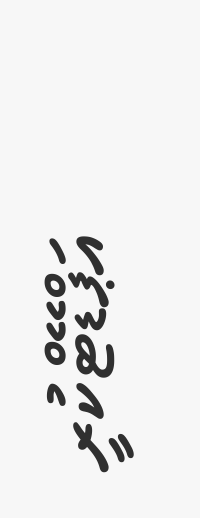އަޕްޑޭޓްކުރީ